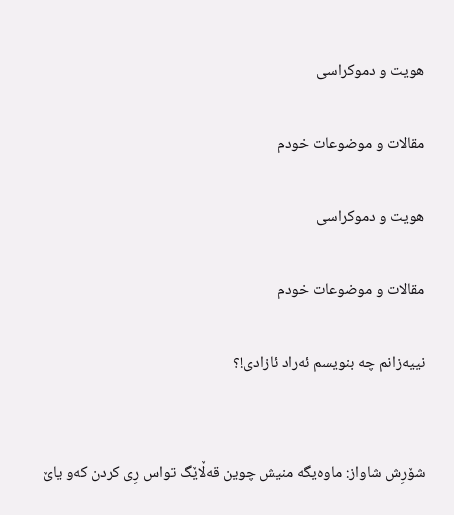هویت و دموکراسی

مقالات و موضوعات خودم

هویت و دموکراسی

مقالات و موضوعات خودم

نییه‌زانم چه‌ بنویسم ئه‌راد ئازادى!؟


شۆرِش شاواز: ماوه‌یگه‌ منیش چوین قه‌ڵاێگ تواس رِى کردن که‌و یاێ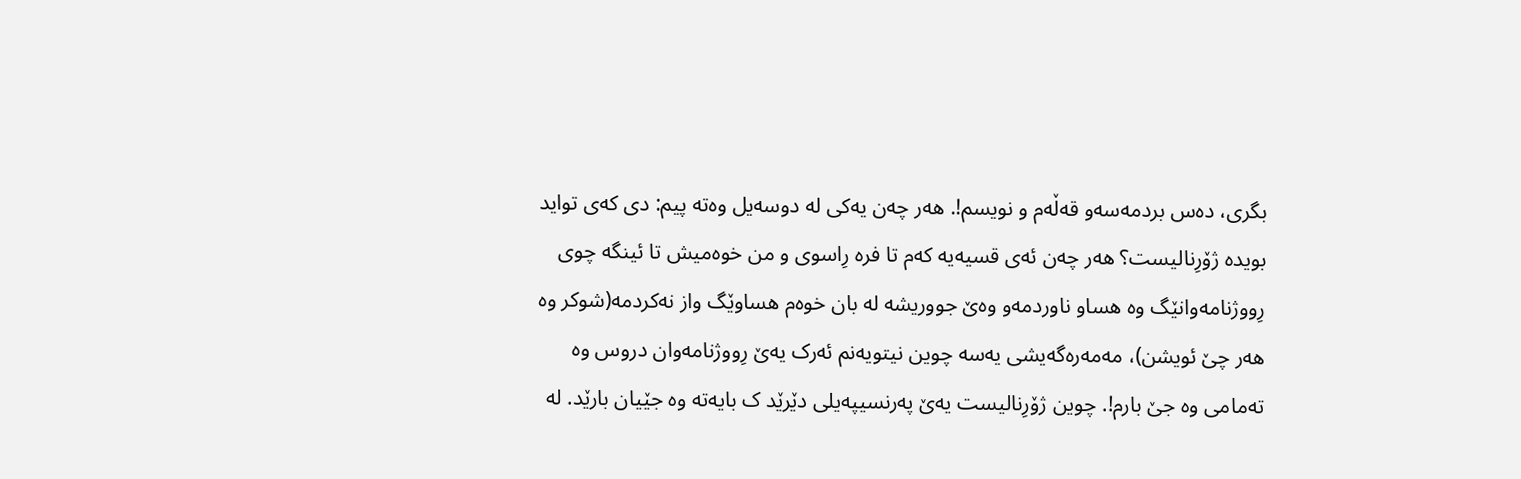بگرى، ده‌س بردمه‌سه‌و قه‌ڵه‌م و نویسم!. هه‌ر چه‌ن یه‌کى له‌ دوسه‌یل وه‌ته‌ پیم: دى که‌ى تواید بویده‌ ژۆرِنالیست؟ هه‌ر چه‌ن ئه‌ى قسیه‌یه‌ که‌م تا فره‌ رِاسوى و من خوه‌میش تا ئینگه‌ چوى رِووژنامه‌وانێگ وه‌ هساو ناوردمه‌و وه‌ێ جووریشه‌ له‌ بان خوه‌م هساوێگ واز نه‌کردمه‌(شوکر وه‌ هه‌ر چێ ئویشن)، مه‌مه‌ره‌گه‌یشى یه‌سه‌ چوین نیتویه‌نم ئه‌رک یه‌ێ رِووژنامه‌وان دروس وه‌ ته‌مامى وه‌ جێ بارم!. چوین ژۆرِنالیست یه‌ێ په‌رنسیپه‌یلى دێرێد ک بایه‌ته‌ وه‌ جێیان بارێد. له‌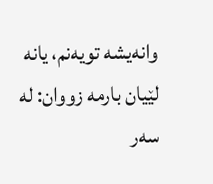وانه‌یشه‌ تویه‌نم، یانه‌ لێیان بارمه‌ زووان: له‌ سه‌ر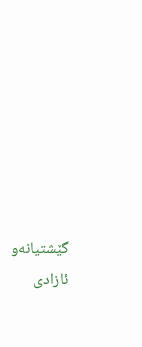گێشتیانه‌و ئازادى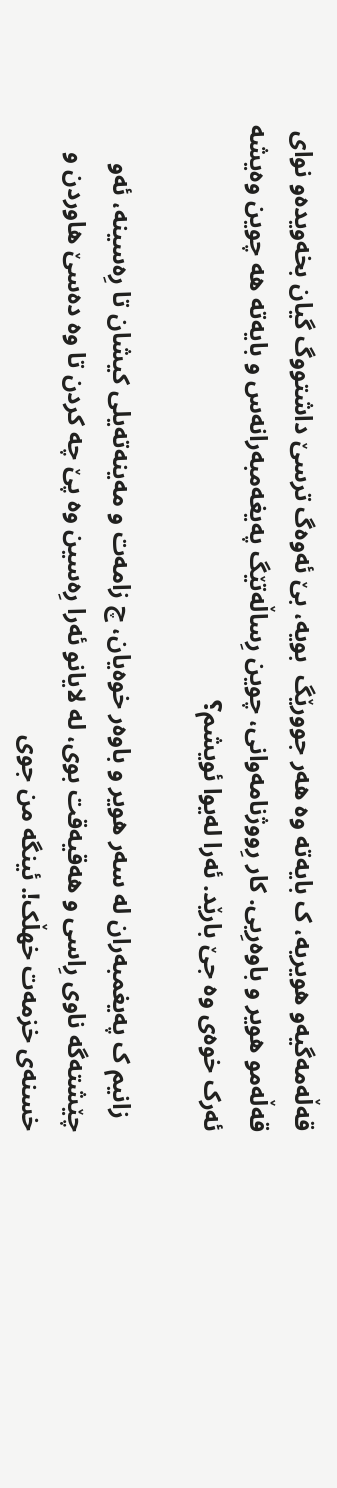قه‌ڵه‌مه‌گیه‌و هویریه‌، ک بایه‌ته‌ وه‌ هه‌ر جوورێگ  بویه‌، بێ ئه‌وه‌گ ترسێ داشتووگ گیان بخه‌ویده‌و نواى قه‌ڵه‌مو هویر و باوه‌رِیى. کار رِووژنامه‌وانى، چوین رِساڵه‌تێگ په‌یغه‌مبه‌رانه‌س و بایه‌ته‌ هه‌ چوین وه‌یشه‌ ئه‌رک خوه‌ى وه‌ جێ بارێد. ئه‌را له‌یوا ئویشم؟

  زانیم ک په‌یغمبه‌ران له‌ سه‌ر هویر و باوه‌ر خوه‌یان، چ زامه‌ت و مه‌ینه‌ته‌یلى کیشان تا رِه‌سینه‌، ئه‌و چێشته‌گه‌ ناوى رِاسى و هه‌قیه‌قت بوى، له‌ لایانو ئه‌را رِه‌سین وه‌ پێ چه‌ کردن تا وه‌ ده‌سێ هاوردن و خسنه‌ى خزمه‌ت خهڵک!. ئینگه‌ من جوى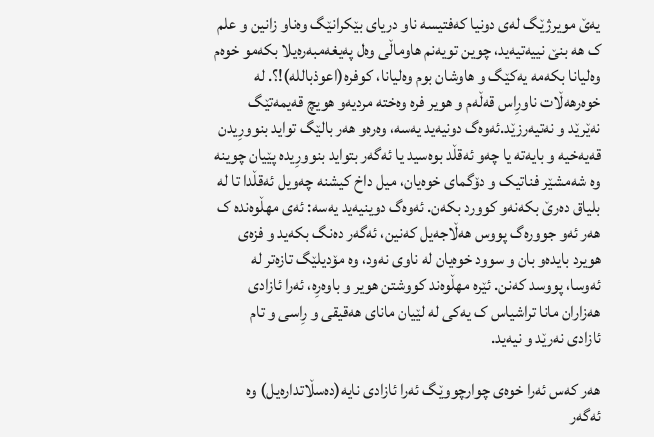یه‌ێ مویرژێگ له‌ى دونیا که‌فتیسه‌ ناو دریاى بێکرانێگ وه‌ناو زانین و علم ک هه‌ بنێ نییه‌تیه‌ید، چوین تویه‌نم هاوماڵى وه‌ل په‌یغه‌مبه‌ره‌یلا بکه‌مو خوه‌م وه‌لیانا بکه‌مه‌ یه‌کێگ و هاوشان بوم وه‌لیانا، کوفره‌(اعوذبالله)!؟. له‌ خوه‌رهه‌ڵات ناورِاس قه‌ڵه‌م و هویر فره‌ وه‌خته‌ مردیه‌و هویچ قه‌یمه‌تێگ نه‌ێرێد و نه‌تیه‌رزێد.ئه‌وه‌گ دونیه‌ید یه‌سه‌، وه‌ره‌و هه‌ر بالێگ تواید بنوورِیدن قه‌یه‌خیه‌ و بایه‌ته‌ یا چه‌و ئه‌قڵد بوه‌سید یا ئه‌گه‌ر بتواید بنوورِیده‌ پێیان چوینه‌ وه‌ شه‌مشێر فناتیک و دۆگماى خوه‌یان، میل داخ کیشنه‌ چه‌ویل ئه‌قڵدا تا له‌ بلیاق ده‌رێ بکه‌نه‌و کوورد بکه‌ن. ئه‌وه‌گ دوینیه‌ید یه‌سه‌: ئه‌ى مهڵوه‌نده‌ ک هه‌ر ئه‌و جووره‌گ پووس هه‌ڵاجه‌یل که‌نین، ئه‌گه‌ر ده‌نگ بکه‌ید و فزه‌ى هویرد بایده‌و بان و سوود خوه‌یان له‌ ناوى نه‌ود، وه‌ مۆدیلێگ تازه‌تر له‌ ئه‌وسا، پووسد که‌نن. ئێره‌ مهڵوه‌ند کووشتن هویر و باوه‌رِه‌، ئه‌را ئازادى هه‌زاران مانا تراشیاس ک یه‌کى له‌ لێیان ماناى هه‌قیقى و رِاسى و تام ئازادى نه‌رێد و نیه‌ید.

هه‌ر که‌س ئه‌را خوه‌ى چوارچووێگ ئه‌را ئازادى نایه‌(ده‌سڵاتداره‌یل) وه‌ ئه‌گه‌ر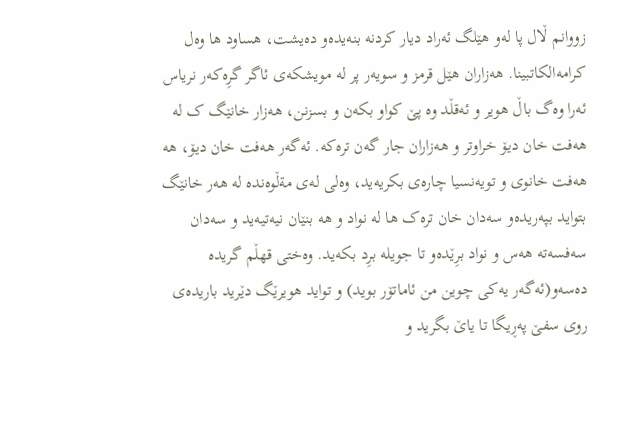زووانم ڵال پا له‌و هێلگ ئه‌راد دیار کردنه‌ بنه‌یده‌و ده‌یشت، هساود ها وه‌ل کرامه‌الکاتبینا. هه‌زاران هێل قرمز و سویه‌ر پر له‌ مویشکه‌ى ئاگر گرِه‌که‌ر نریاس ئه‌را وه‌گ باڵ هویر و ئه‌قڵد وه‌ پێ کواو بکه‌ن و بسزنن، هه‌زار خانێگ ک له‌ هه‌فت خان دیۆ خراوتر و هه‌زاران جار گه‌ن تره‌که‌. ئه‌گه‌ر هه‌فت خان دیۆ، هه‌ هه‌فت خانوى و تویه‌نسیا چاره‌ى بکریه‌ید، وه‌لى له‌ى مةڵوه‌نده‌ له‌ هه‌ر خانێگ بتواید بپه‌ریده‌و سه‌دان خان تره‌ک ها له‌ نواد و هه‌ بنێان نیه‌تیه‌ید و سه‌دان سه‌فسه‌ته‌ هه‌س و نواد برِێده‌و تا جویله‌ برِد بکه‌ید. وه‌ختى قهڵم گریده‌ ده‌سه‌و(ئه‌گه‌ر یه‌کى چوین من ئاماتۆر بوید) و تواید هویرێگ دێرید باریده‌ى روى سفێ په‌ڕیگا تا یاێ بگرید و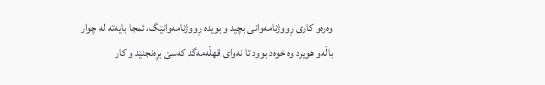وه‌ره‌و کارى رِووژنامه‌وانى بچید و بویده‌ رِووژنامه‌وانێگ، ئمجا بایه‌ته‌ له‌ چوار باڵه‌و هویرد وه‌ خوه‌د بوود تا نه‌واى قهڵه‌مه‌گد که‌سێ برِه‌نجنێد و کار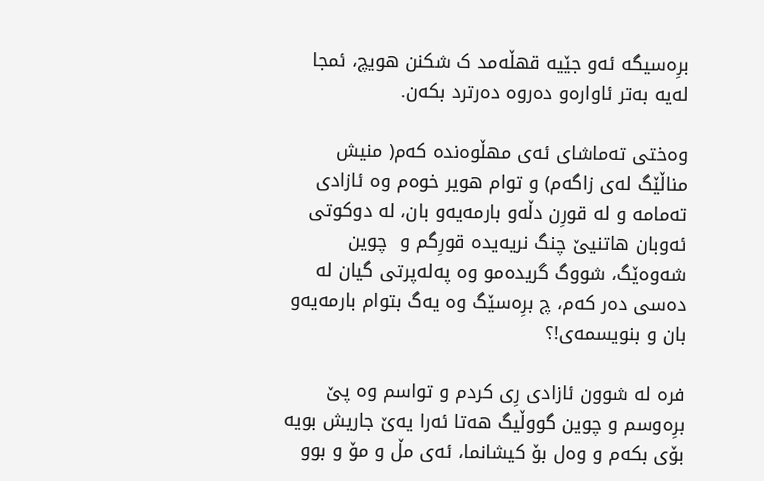برِه‌سیگه‌ ئه‌و جێیه‌ قهڵه‌مد ک شکنن هویچ، ئمجا له‌یه‌ به‌تر ئاواره‌و ده‌روه‌ ده‌رترد بکه‌ن.

وه‌ختى ته‌ماشاى ئه‌ى مهڵوه‌نده‌ که‌م( منیش مناڵێگ له‌ى زاگه‌م) و توام هویر خوه‌م وه‌ ئازادى ته‌مامه‌ و له‌ قورِن دڵه‌و بارمه‌یه‌و بان، له‌ دوکوتى ئه‌وبان هاتنیێ چنگ نریه‌یده‌ قورِگم و  چوین شه‌وه‌ێگ، شووگ گریده‌مو وه‌ په‌له‌پرتى گیان له‌ ده‌سى ده‌ر که‌م، چ برِه‌سێگ وه‌ یه‌گ بتوام بارمه‌یه‌و  بان و بنویسمه‌ى!؟

فره‌ له‌ شوون ئازادى رِى کردم و تواسم وه‌ پێ برِه‌وسم و چوین گووڵیگ هه‌تا ئه‌را یه‌ێ جاریش بویه‌ بۆى بکه‌م و وه‌ل بۆ کیشانما، ئه‌ى مڵ و مۆ و بوو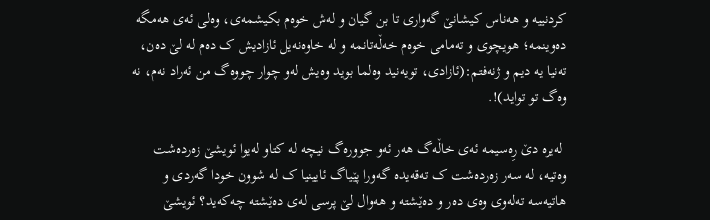کردنییه‌ و هه‌ناس کیشانێ گه‌وارى تا بن گیان و له‌ش خوه‌م بکیشمه‌ى، وه‌لى ئه‌ى هه‌مگه‌ ده‌وینمه‌؛ هویچوى و ته‌مامى خوه‌م خه‌ڵه‌تانمه‌ و له‌ خاوه‌نه‌یل ئازادیش ک ده‌م له‌ لێ ده‌ن، ته‌نیا یه‌ دیم و ژنه‌فتم:(ئازادى، تویه‌نید وه‌لما بوید وه‌یش له‌و چوار چووه‌گ من ئه‌راد نه‌م، نه‌ وه‌گ تو تواید)!.

 له‌یره‌ دێ رِه‌سیمه‌ ئه‌ى خاڵه‌گ هه‌ر ئه‌و جووره‌گ نیچه‌ له‌ کتاو له‌یوا ئویشێ زه‌رده‌شت وه‌تیه‌، له‌ سه‌ر زه‌رده‌شت ک ته‌قه‌یده‌ گه‌ورا پێیاگ ئایینیا ک له‌ شوون خودا گه‌ردى و هاتیه‌سه‌ ته‌له‌وى وه‌ى ده‌ر و ده‌ێشته‌ و هه‌وال لێ پرسى له‌ى ده‌ێشته‌ چه‌که‌ید؟ ئویشێ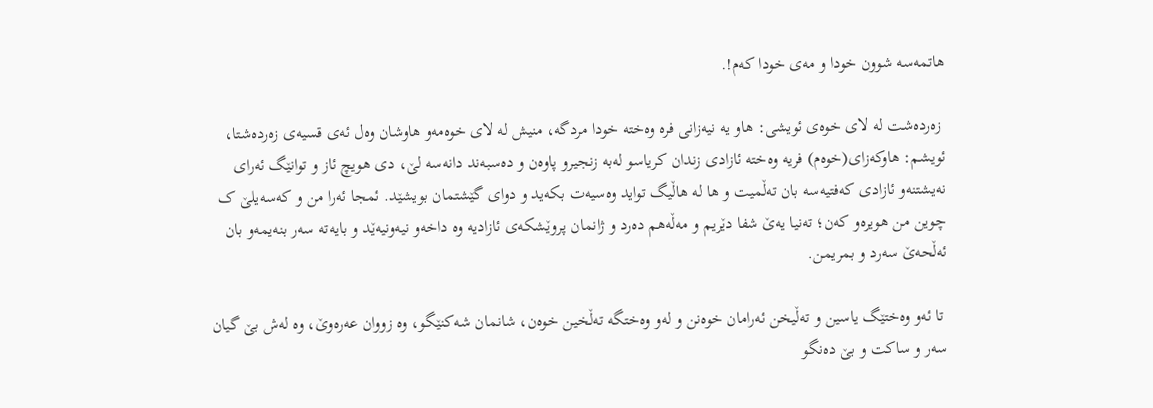هاتمه‌سه‌ شوون خودا و مه‌ى خودا که‌م!.

 زه‌رده‌شت له‌ لاى خوه‌ى ئویشى: هاو یه‌ نیه‌زانى فره‌ وه‌خته‌ خودا مردگه‌، منیش له‌ لاى خوه‌مه‌و هاوشان وه‌ل ئه‌ى قسیه‌ى زه‌رده‌شتا، ئویشم: هاوکه‌زاى(خوه‌م) فریه‌ وه‌خته‌ ئازادى زندان کریاسو له‌به‌ زنجیرو پاوه‌ن و ده‌سبه‌ند دانه‌سه‌ لێ، دى هویچ ئاز و توانێگ ئه‌راى نه‌یشتنه‌و ئازادى که‌فتیه‌سه‌ بان ته‌ڵمیت و ها له‌ هاڵیگ تواید وه‌سیه‌ت بکه‌ید و دواى گێشتمان بویشێد. ئمجا ئه‌را من و که‌سه‌یلێ ک چوین من هویره‌و که‌ن؛ ته‌نیا یه‌ێ شفا دێریم و مه‌ڵه‌هم ده‌رد و ژانمان پروێشکه‌ى ئازادیه‌ وه‌ داخه‌و نیه‌ونیه‌ێد و بایه‌ته‌ سه‌ر بنه‌یمه‌و بان ئه‌ڵحه‌ێ سه‌رد و بمریمن.

 تا ئه‌و وه‌ختێگ یاسین و ته‌ڵیخن ئه‌رامان خوه‌نن و له‌و وه‌ختگه‌ ته‌ڵخین خوه‌ن، شانمان شه‌کنێگو، وه‌ زووان عه‌ره‌وێ، وه‌ له‌ش بێ گیان سه‌ر و ساکت و بێ ده‌نگو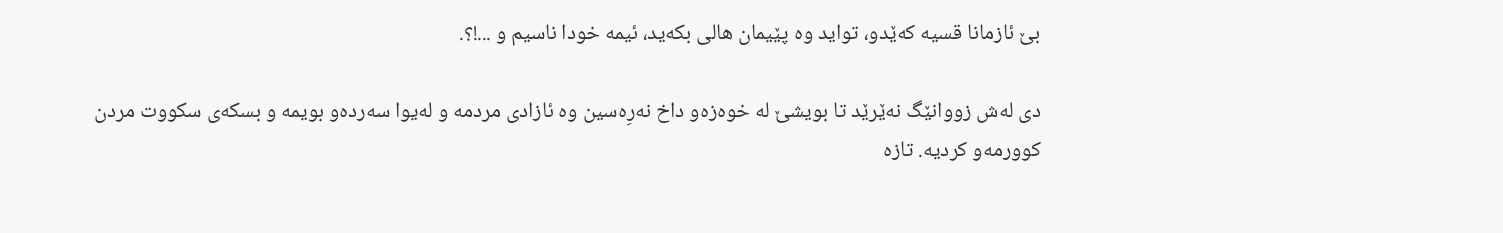بێ ئازمانا قسیه‌ که‌ێدو، تواید وه‌ پێیمان هالى بکه‌ید، ئیمه‌ خودا ناسیم و ...!؟.

دى له‌ش زووانێگ نه‌ێرێد تا بویشێ له‌ خوه‌زه‌و داخ نه‌رِه‌سین وه‌ ئازادى مردمه‌ و له‌یوا سه‌رده‌و بویمه‌ و بسکه‌ى سکووت مردن کوورمه‌و کردیه‌. تازه‌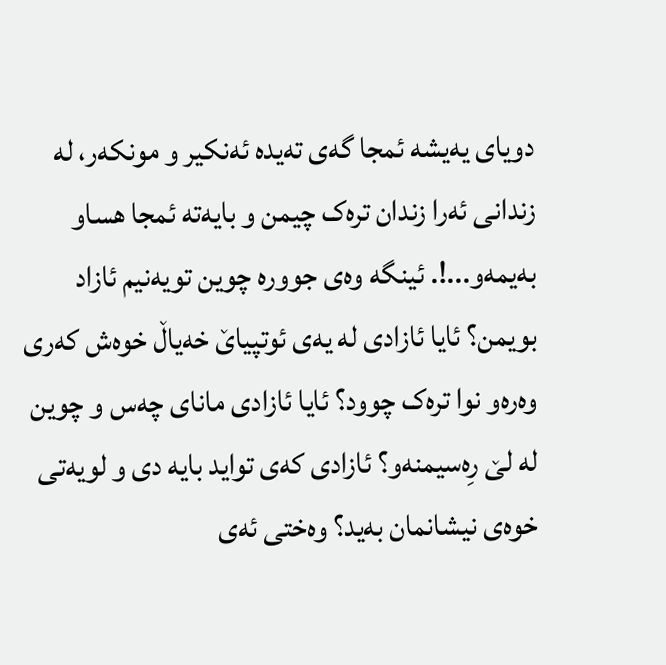دویاى یه‌یشه‌ ئمجا گه‌ى ته‌یده‌ ئه‌نکیر و مونکه‌ر، له‌ زندانى ئه‌را زندان تره‌ک چیمن و بایه‌ته‌ ئمجا هساو به‌یمه‌و...!. ئینگه‌ وه‌ى جووره‌ چوین تویه‌نیم ئازاد بویمن؟ ئایا ئازادى له‌ یه‌ى ئوتپیاێ خه‌یاڵ خوه‌ش که‌رى وه‌ره‌و نوا تره‌ک چوود؟ ئایا ئازادى ماناى چه‌س و چوین له‌ لێ رِه‌سیمنه‌و؟ ئازادى که‌ى تواید بایه‌ دى و لویه‌تى خوه‌ى نیشانمان به‌ید؟ وه‌ختى ئه‌ى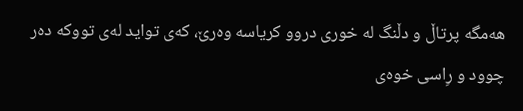هه‌مگه‌ پرتاڵ و دڵنگ له‌ خورى دروو کریاسه‌ وه‌رێ، که‌ى تواید له‌ى تووکه‌ ده‌ر چوود و رِاسى خوه‌ى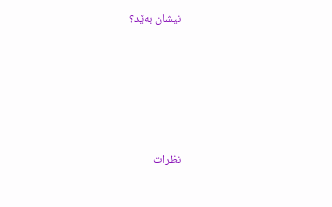نیشان به‌ێد؟





نظرات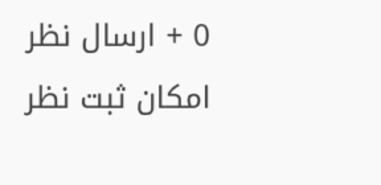0 + ارسال نظر
امکان ثبت نظر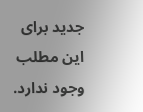جدید برای این مطلب وجود ندارد.